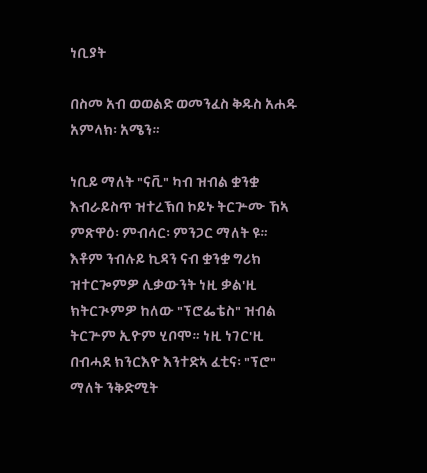ነቢያት

በስመ አብ ወወልድ ወመንፈስ ቅዱስ አሐዱ አምላክ፡ አሜን።

ነቢይ ማለት "ናቪ" ካብ ዝብል ቋንቋ እብራይስጥ ዝተረኽበ ኮይኑ ትርጕሙ ኸኣ ምጽዋዕ፡ ምብሳር፡ ምንጋር ማለት ዩ። እቶም ንብሉይ ኪዳን ናብ ቋንቋ ግሪክ ዝተርጐምዎ ሊቃውንት ነዚ ቃል'ዚ ክትርጒምዎ ከለው "ፕሮፌቴስ" ዝብል ትርጕም ኢዮም ሂቦሞ። ነዚ ነገር'ዚ በብሓደ ክንርእዮ እንተድኣ ፈቲና፡ "ፕሮ" ማለት ንቅድሚት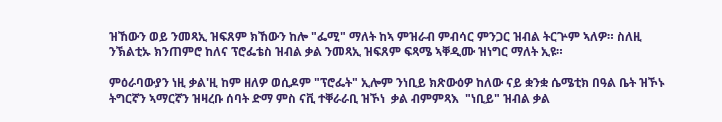ዝኸውን ወይ ንመጻኢ ዝፍጸም ክኸውን ከሎ "ፌሚ" ማለት ከኣ ምዝራብ ምብሳር ምንጋር ዝብል ትርጕም ኣለዎ። ስለዚ ንኽልቲኡ ክንጠምሮ ከለና ፕሮፌቴስ ዝብል ቃል ንመጻኢ ዝፍጸም ፍጻሜ ኣቐዲሙ ዝነግር ማለት ኢዩ።

ምዕራባውያን ነዚ ቃል'ዚ ከም ዘለዎ ወሲዶም "ፕሮፌት" ኢሎም ንነቢይ ክጽውዕዎ ከለው ናይ ቋንቋ ሴሜቲክ በዓል ቤት ዝኾኑ ትግርኛን ኣማርኛን ዝዛረቡ ሰባት ድማ ምስ ናቪ ተቐራራቢ ዝኾነ  ቃል ብምምጻእ  "ነቢይ" ዝብል ቃል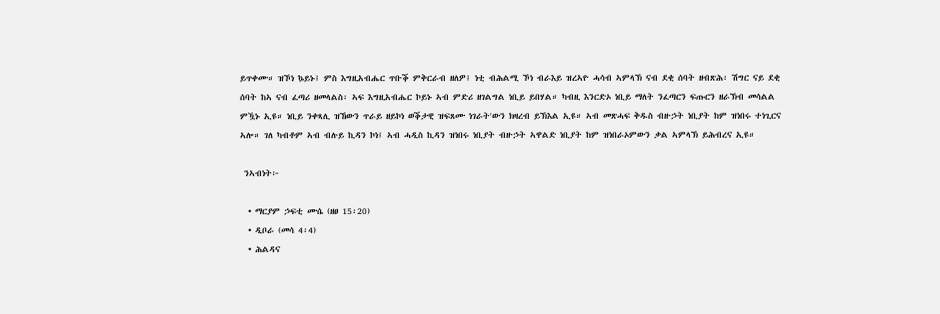ይጥቀሙ። ዝኾነ ኴይኑ፤ ምስ እግዚአብሔር ጥቡቕ ምቅርራብ ዘለዎ፤ ነቲ ብሕልሚ ኾነ ብራእይ ዝረኣዮ ሓሳብ ኣምላኽ ናብ ደቂ ሰባት ዘብጽሕ፡ ሽግር ናይ ደቂ ሰባት ከኣ ናብ ፈጣሪ ዘመላልስ፡ ኣፍ እግዚአብሔር ኮይኑ ኣብ ምድሪ ዘገልግል ነቢይ ይበሃል። ካብዚ እንርድኦ ነቢይ ማለት ንፈጣርን ፍጡርን ዘራኽብ መሳልል ምዃኑ ኢዩ። ነቢይ ንቀጻሊ ዝኸውን ጥራይ ዘይኮነ ወቕታዊ ዝፍጸሙ ነገራት'ውን ክዛረብ ይኽእል ኢዩ። ኣብ መጽሓፍ ቅዱስ ብዙኃት ነቢያት ከም ዝነበሩ ተነጊርና ኣሎ። ገለ ካብቶም ኣብ ብሉይ ኪዳን ኮነ፤ ኣብ ሓዲስ ኪዳን ዝነበሩ ነቢያት ብዙኃት ኣዋልድ ነቢያት ከም ዝነበራኦምውን ቃል ኣምላኽ ይሕብረና ኢዩ።

 ንኣብነት፦

  • ማርያም ኃፍቲ ሙሴ (ዘፀ 15፡20)
  • ዲቦራ (መሳ 4፡4)
  • ሕልዳና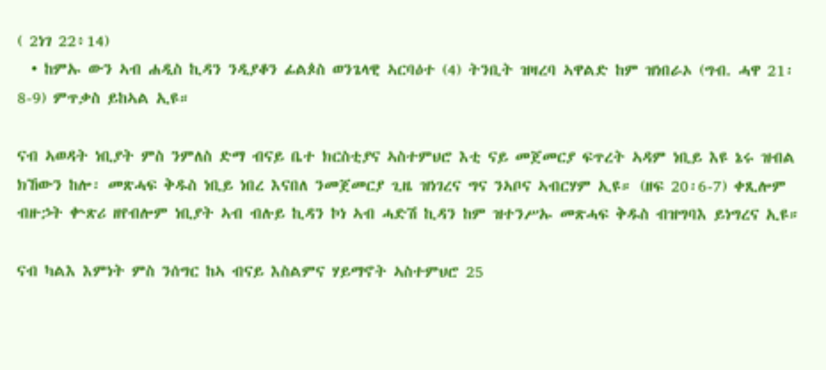( 2ነገ 22፥14)
  • ከምኡ ውን ኣብ ሐዲስ ኪዳን ንዲያቆን ፊልጶስ ወንጌላዊ ኣርባዕተ (4) ትንቢት ዝዛረባ ኣዋልድ ከም ዝነበራኦ (ግብ. ሓዋ 21፡8-9) ምጥቃስ ይከኣል ኢዩ።

ናብ ኣወዳት ነቢያት ምስ ንምለስ ድማ ብናይ ቤተ ክርስቲያና ኣስተምህሮ እቲ ናይ መጀመርያ ፍጥረት ኣዳም ነቢይ እዩ ኔሩ ዝብል ክኸውን ከሎ፡ መጽሓፍ ቅዱስ ነቢይ ነበረ እናበለ ንመጀመርያ ጊዜ ዝነገረና ግና ንኣቦና ኣብርሃም ኢዩ። (ዘፍ 20፡6-7) ቀጺሎም ብዙኃት ቍጽሪ ዘየብሎም ነቢያት ኣብ ብሉይ ኪዳን ኮነ ኣብ ሓድሽ ኪዳን ከም ዝተንሥኡ መጽሓፍ ቅዱስ ብዝግባእ ይነግረና ኢዩ።

ናብ ካልእ እምነት ምስ ንሰግር ከኣ ብናይ እስልምና ሃይማኖት ኣስተምህሮ 25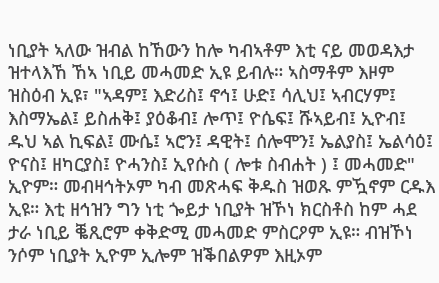ነቢያት ኣለው ዝብል ከኸውን ከሎ ካብኣቶም እቲ ናይ መወዳእታ ዝተላእኸ ኸኣ ነቢይ መሓመድ ኢዩ ይብሉ። ኣስማቶም እዞም ዝስዕብ ኢዩ፣ "ኣዳም፤ እድሪስ፤ ኖኅ፤ ሁድ፤ ሳሊህ፤ ኣብርሃም፤ እስማኤል፤ ይስሐቅ፤ ያዕቆብ፤ ሎጥ፤ ዮሴፍ፤ ሹኣይብ፤ ኢዮብ፤ ዱህ ኣል ኪፍል፤ ሙሴ፤ ኣሮን፤ ዳዊት፤ ሰሎሞን፤ ኤልያስ፤ ኤልሳዕ፤ ዮናስ፤ ዘካርያስ፤ ዮሓንስ፤ ኢየሱስ ( ሎቱ ስብሐት ) ፤ መሓመድ" ኢዮም። መብዛኅትኦም ካብ መጽሓፍ ቅዱስ ዝወጹ ምዃኖም ርዱእ ኢዩ። እቲ ዘኅዝን ግን ነቲ ጐይታ ነቢያት ዝኾነ ክርስቶስ ከም ሓደ ታራ ነቢይ ቘጺሮም ቀቅድሚ መሓመድ ምስርዖም ኢዩ። ብዝኾነ ንሶም ነቢያት ኢዮም ኢሎም ዝቕበልዎም እዚኦም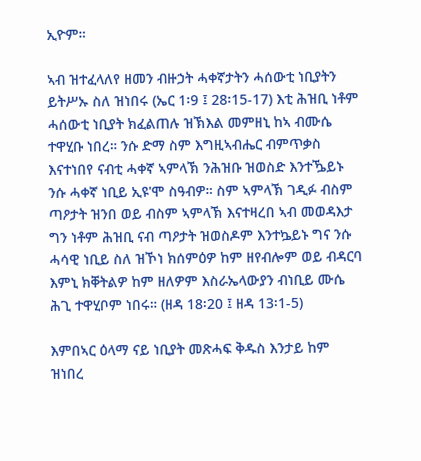ኢዮም።

ኣብ ዝተፈላለየ ዘመን ብዙኃት ሓቀኛታትን ሓሰውቲ ነቢያትን ይትሥኡ ስለ ዝነበሩ (ኤር 1፡9 ፤ 28፡15-17) እቲ ሕዝቢ ነቶም ሓሰውቲ ነቢያት ክፈልጠሉ ዝኽእል መምዘኒ ከኣ ብሙሴ ተዋሂቡ ነበረ። ንሱ ድማ ስም እግዚኣብሔር ብምጥቃስ  እናተነበየ ናብቲ ሓቀኛ ኣምላኽ ንሕዝቡ ዝወስድ እንተዄይኑ ንሱ ሓቀኛ ነቢይ ኢዩ'ሞ ስዓብዎ። ስም ኣምላኽ ገዲፉ ብስም ጣዖታት ዝንበ ወይ ብስም ኣምላኽ እናተዛረበ ኣብ መወዳእታ ግን ነቶም ሕዝቢ ናብ ጣዖታት ዝወስዶም እንተኴይኑ ግና ንሱ ሓሳዊ ነቢይ ስለ ዝኾነ ክሰምዕዎ ከም ዘየብሎም ወይ ብዳርባ እምኒ ክቐትልዎ ከም ዘለዎም እስራኤላውያን ብነቢይ ሙሴ ሕጊ ተዋሂቦም ነበሩ። (ዘዳ 18፡20 ፤ ዘዳ 13፡1-5)

እምበኣር ዕላማ ናይ ነቢያት መጽሓፍ ቅዱስ እንታይ ከም ዝነበረ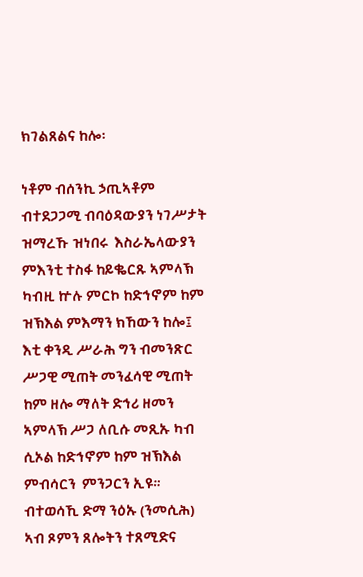ክገልጸልና ከሎ፡

ነቶም ብሰንኪ ኃጢኣቶም ብተደጋጋሚ ብባዕዳውያን ነገሥታት ዝማረኹ ዝነበሩ  እስራኤላውያን ምእንቲ ተስፋ ከይቈርጹ ኣምላኽ ካብዚ ኵሉ ምርኮ ከድኅኖም ከም ዝኽእል ምእማን ክኸውን ከሎ፤ እቲ ቀንዲ ሥራሕ ግን ብመንጽር ሥጋዊ ሚጠት መንፈሳዊ ሚጠት ከም ዘሎ ማለት ድኅሪ ዘመን ኣምላኽ ሥጋ ለቢሱ መጺኡ ካብ ሲኦል ከድኅኖም ከም ዝኽእል ምብሳርን  ምንጋርን ኢዩ። ብተወሳኺ ድማ ንዕኡ (ንመሲሕ) ኣብ ጾምን ጸሎትን ተጸሚድና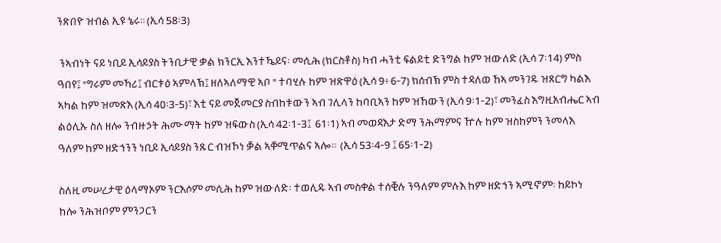ንጽበዮ ዝብል ኢዩ ኔሩ። (ኢሳ 58፡3)

 ንኣብነት ናይ ነቢይ ኢሳይያስ ትንቢታዊ ቃል ክንርኢ እንተዄይና፡ መሲሕ (ክርስቶስ) ካብ ሓንቲ ፍልይቲ ድንግል ከም ዝውለድ (ኢሳ 7፡14) ምስ ዓበየ፤ "ግሩም መኻሪ፤ ብርቱዕ ኣምላኽ፤ ዘለኣለማዊ ኣቦ " ተባሂሉ ከም ዝጽዋዕ (ኢሳ 9፥ 6-7) ክሰብኽ ምስ ተዳለወ ኸኣ መንገዱ ዝጸርግ ካልእ ኣካል ከም ዝመጽእ (ኢሳ 40፡3-5)፣ እቲ ናይ መጀመርያ ስብከቱውን ኣብ ገሊላን ከባቢኣን ከም ዝኸውን (ኢሳ 9፡1-2)፣ መንፈስ እግዚአብሔር ኣብ ልዕሊኡ ስለ ዘሎ ንብዙኃት ሕሙማት ከም ዝፍውስ (ኢሳ 42፡1-3፤  61፡1) ኣብ መወዳእታ ድማ ንሕማምና ዅሉ ከም ዝስከምን ንመላእ ዓለም ከም ዘድኅንን ነቢይ ኢሳይያስ ንጹር ብዝኾነ ቓል ኣቐሚጥልና ኣሎ።  (ኢሳ 53፡4-9 ፤ 65፡1-2)

ስለዚ መሠረታዊ ዕላማኦም ንርእሶም መሲሕ ከም ዝውለድ፡ ተወሊዱ ኣብ መስቀል ተሰቒሉ ንዓለም ምሉእ ከም ዘድኅን ኣሚኖም፡ ከይኮነ ከሎ ንሕዝቦም ምንጋርን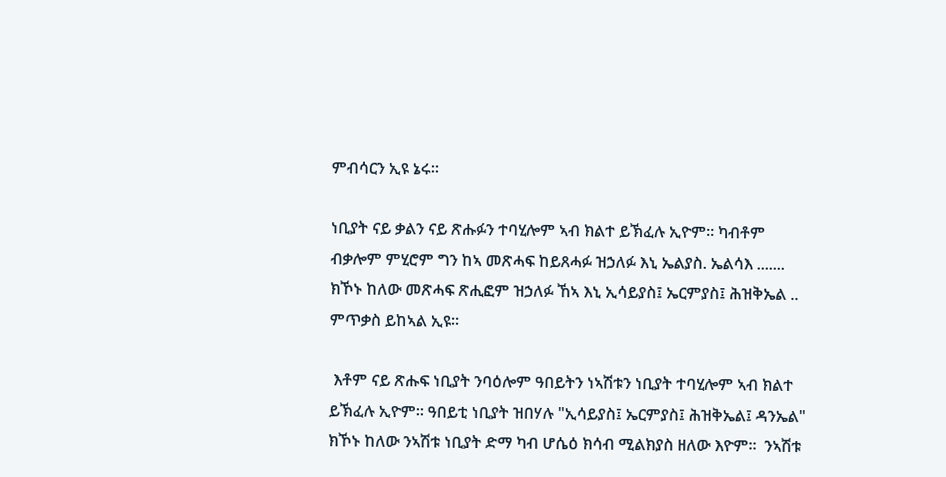ምብሳርን ኢዩ ኔሩ።

ነቢያት ናይ ቃልን ናይ ጽሑፉን ተባሂሎም ኣብ ክልተ ይኽፈሉ ኢዮም። ካብቶም ብቃሎም ምሂሮም ግን ከኣ መጽሓፍ ከይጸሓፉ ዝኃለፉ እኒ ኤልያስ. ኤልሳእ ....... ክኾኑ ከለው መጽሓፍ ጽሒፎም ዝኃለፉ ኸኣ እኒ ኢሳይያስ፤ ኤርምያስ፤ ሕዝቅኤል .. ምጥቃስ ይከኣል ኢዩ።

 እቶም ናይ ጽሑፍ ነቢያት ንባዕሎም ዓበይትን ነኣሽቱን ነቢያት ተባሂሎም ኣብ ክልተ ይኽፈሉ ኢዮም። ዓበይቲ ነቢያት ዝበሃሉ "ኢሳይያስ፤ ኤርምያስ፤ ሕዝቅኤል፤ ዳንኤል"  ክኾኑ ከለው ንኣሽቱ ነቢያት ድማ ካብ ሆሴዕ ክሳብ ሚልክያስ ዘለው እዮም።  ንኣሽቱ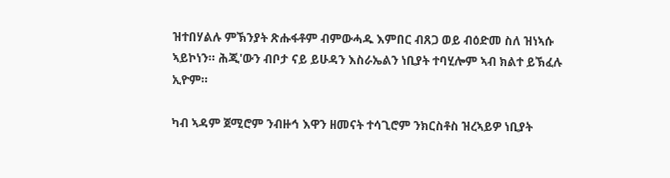ዝተበሃልሉ ምኽንያት ጽሑፋቶም ብምውሓዱ እምበር ብጸጋ ወይ ብዕድመ ስለ ዝነኣሱ  ኣይኮነን። ሕጂ'ውን ብቦታ ናይ ይሁዳን እስራኤልን ነቢያት ተባሂሎም ኣብ ክልተ ይኽፈሉ ኢዮም።

ካብ ኣዳም ጀሚሮም ንብዙኅ እዋን ዘመናት ተሳጊሮም ንክርስቶስ ዝረኣይዎ ነቢያት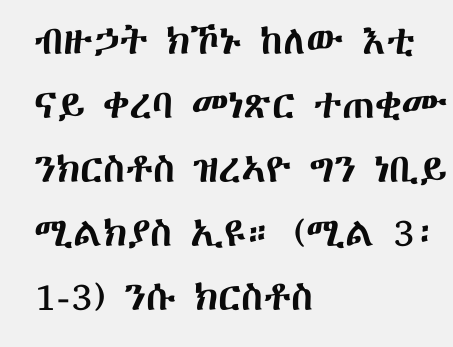ብዙኃት ክኾኑ ከለው እቲ ናይ ቀረባ መነጽር ተጠቂሙ ንክርስቶስ ዝረኣዮ ግን ነቢይ ሚልክያስ ኢዩ። (ሚል 3፡1-3) ንሱ ክርስቶስ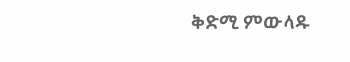ቅድሚ ምውላዱ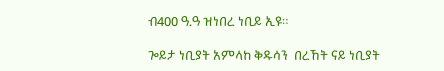ብ400 ዓ.ዓ ዝነበረ ነቢይ ኢዩ።

ጐይታ ነቢያት አምላከ ቅዱሳን  በረኸት ናይ ነቢያት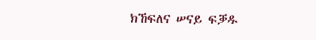ክኸፍለና ሠናይ ፍቓዱ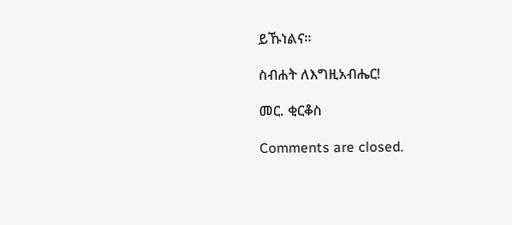ይኹነልና።

ስብሐት ለእግዚአብሔር!

መር. ቂርቆስ

Comments are closed.